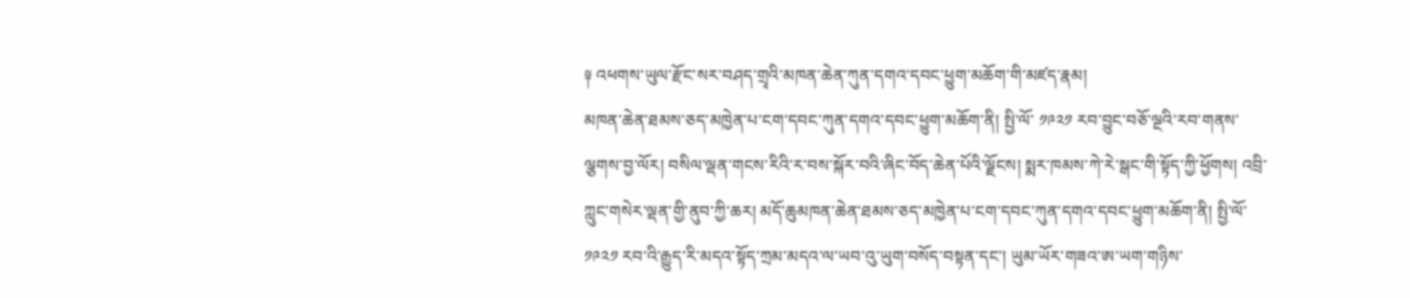༈ འཕགས་ཡུལ་རྫོང་སར་བཤད་གྲྭའི་མཁན་ཆེན་ཀུན་དགའ་དབང་ཕྱུག་མཆོག་གི་མཛད་རྣམ།
མཁན་ཆེན་ཐམས་ཅད་མཁྱེན་པ་ངག་དབང་ཀུན་དགའ་དབང་ཕྱུག་མཆོག་ནི། སྤྱི་ལོ་ ༡༩༢༡ རབ་བྱུང་བཅོ་ལྔའི་རབ་གནས་ལྕགས་བྱ་ལོར། བསིལ་ལྡན་གངས་རིའི་ར་བས་སྐོར་བའི་ཞིང་བོད་ཆེན་པོའི་ལྗོངས། སྨར་ཁམས་ཀེ་རེ་སྒང་གི་སྟོད་ཀྱི་ཕྱོགས། འབྲི་ཀླུང་གསེར་ལྡན་གྱི་ནུབ་ཀྱི་ཆར། མདོ་ཆུམཁན་ཆེན་ཐམས་ཅད་མཁྱེན་པ་ངག་དབང་ཀུན་དགའ་དབང་ཕྱུག་མཆོག་ནི། སྤྱི་ལོ་ ༡༩༢༡ རབ་འི་རྒྱུད་རི་མདའ་སྟོད་ཀྲམ་མདའ་ལ་ཡབ་འུ་ཡུག་བསོད་བསྟན་དང་། ཡུམ་ཡོར་གཟའ་ཨ་ཡག་གཉིས་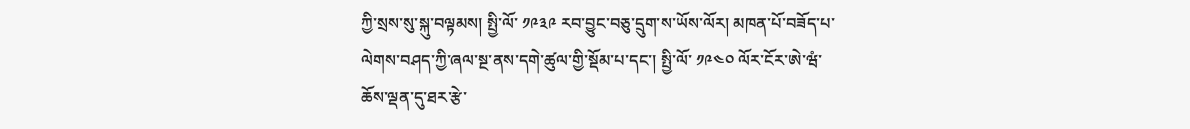ཀྱི་སྲས་སུ་སྐུ་བལྟམས། སྤྱི་ལོ་ ༡༩༣༩ རབ་བྱུང་བཅུ་དྲུག་ས་ཡོས་ལོར། མཁན་པོ་བཟོད་པ་ལེགས་བཤད་ཀྱི་ཞལ་སྔ་ནས་དགེ་ཚུལ་གྱི་སྡོམ་པ་དང་། སྤྱི་ལོ་ ༡༩༤༠ ལོར་ངོར་ཨེ་ཝཾ་ཆོས་ལྡན་དུ་ཐར་རྩེ་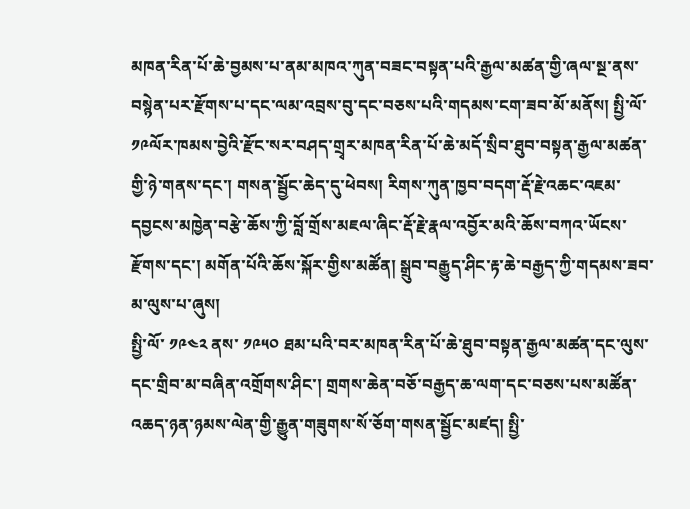མཁན་རིན་པོ་ཆེ་བྱམས་པ་ནམ་མཁའ་ཀུན་བཟང་བསྟན་པའི་རྒྱལ་མཚན་གྱི་ཞལ་སྔ་ནས་བསྙེན་པར་རྫོགས་པ་དང་ལམ་འབྲས་བུ་དང་བཅས་པའི་གདམས་ངག་ཟབ་མོ་མནོས། སྤྱི་ལོ་ ༡༩ལོར་ཁམས་བྱེའི་རྫོང་སར་བཤད་གྲྭར་མཁན་རིན་པོ་ཆེ་མདོ་སྲིབ་ཐུབ་བསྟན་རྒྱལ་མཚན་གྱི་ཉེ་གནས་དང་། གསན་སྦྱོང་ཆེད་དུ་ཕེབས། རིགས་ཀུན་ཁྱབ་བདག་རྡོ་རྗེ་འཆང་འཇམ་དབྱངས་མཁྱེན་བརྩེ་ཆོས་ཀྱི་བློ་གྲོས་མཇལ་ཞིང་རྡོ་རྗེ་རྣལ་འབྱོར་མའི་ཆོས་བཀའ་ཡོངས་རྫོགས་དང་། མགོན་པོའི་ཆོས་སྐོར་གྱིས་མཚོན། སྒྲུབ་བརྒྱུད་ཤིང་རྟ་ཆེ་བརྒྱད་ཀྱི་གདམས་ཟབ་མ་ལུས་པ་ཞུས།
སྤྱི་ལོ་ ༡༩༤༢ ནས་ ༡༩༥༠ ཐམ་པའི་བར་མཁན་རིན་པོ་ཆེ་ཐུབ་བསྟན་རྒྱལ་མཚན་དང་ལུས་དང་གྲིབ་མ་བཞིན་འགྲོགས་ཤིང་། གྲགས་ཆེན་བཅོ་བརྒྱད་ཆ་ལག་དང་བཅས་པས་མཚོན་འཆད་ཉན་ཉམས་ལེན་གྱི་རྒྱུན་གཟུགས་སོ་ཅོག་གསན་སྦྱོང་མཛད། སྤྱི་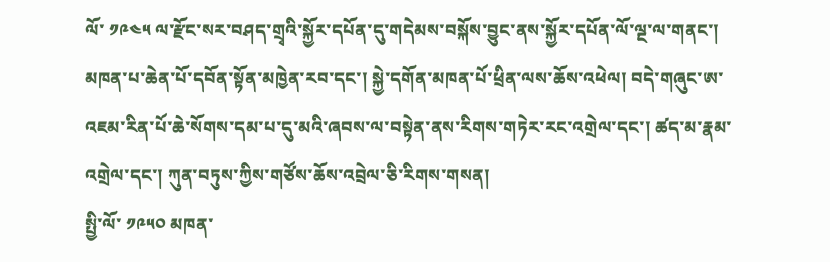ལོ་ ༡༩༤༥ ལ་རྫོང་སར་བཤད་གྲྭའི་སྐྱོར་དཔོན་དུ་གདེམས་བསྐོས་བྱུང་ནས་སྐྱོར་དཔོན་ལོ་ལྔ་ལ་གནང་། མཁན་པ་ཆེན་པོ་དབོན་སྟོན་མཁྱེན་རབ་དང་། སྐྱེ་དགོན་མཁན་པོ་ཕྲིན་ལས་ཆོས་འཕེལ། བདེ་གཞུང་ཨ་འཇམ་རིན་པོ་ཆེ་སོགས་དམ་པ་དུ་མའི་ཞབས་ལ་བསྟེན་ནས་རིགས་གཏེར་རང་འགྲེལ་དང་། ཚད་མ་རྣམ་འགྲེལ་དང་། ཀུན་བཏུས་ཀྱིས་གཙོས་ཆོས་འབྲེལ་ཅི་རིགས་གསན།
སྤྱི་ལོ་ ༡༩༥༠ མཁན་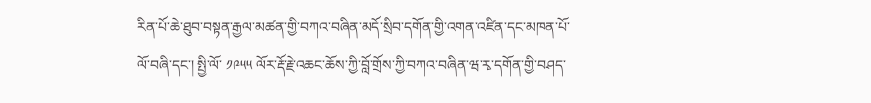རིན་པོ་ཆེ་ཐུབ་བསྟན་རྒྱལ་མཚན་གྱི་བཀའ་བཞིན་མདོ་སྲིབ་དགོན་གྱི་འགན་འཛིན་དང་མཁན་པོ་ལོ་བཞི་དང་། སྤྱི་ལོ་ ༡༩༥༥ ལོར་རྡོ་རྗེ་འཆང་ཆོས་ཀྱི་བློ་གྲོས་ཀྱི་བཀའ་བཞིན་ཝ་རྭ་དགོན་གྱི་བཤད་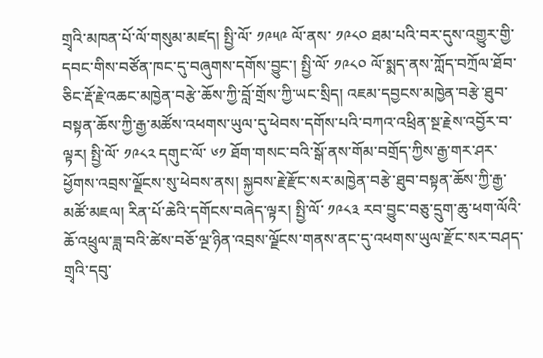གྲྭའི་མཁན་པོ་ལོ་གསུམ་མཛད། སྤྱི་ལོ་ ༡༩༥༩ ལོ་ནས་ ༡༩༨༠ ཐམ་པའི་བར་དུས་འགྱུར་གྱི་དབང་གིས་བཙོན་ཁང་དུ་བཞུགས་དགོས་བྱུང་། སྤྱི་ལོ་ ༡༩༨༠ ལོ་སྨད་ནས་ཀློད་བཀྲོལ་ཐོབ་ཅིང་རྡོ་རྗེ་འཆང་མཁྱེན་བརྩེ་ཆོས་ཀྱི་བློ་གྲོས་ཀྱི་ཡང་སྲིད། འཇམ་དབྱངས་མཁྱེན་བརྩེ་ཐུབ་བསྟན་ཆོས་ཀྱི་རྒྱ་མཚོས་འཕགས་ཡུལ་དུ་ཕེབས་དགོས་པའི་བཀའ་འཕྲིན་སྔ་རྗེས་འབྱོར་བ་ལྟར། སྤྱི་ལོ་ ༡༩༨༢ དགུང་ལོ་ ༦༡ ཐོག་གསང་བའི་སྒོ་ནས་གོམ་བགྲོད་ཀྱིས་རྒྱ་གར་ཤར་ཕྱོགས་འབྲས་ལྗོངས་སུ་ཕེབས་ནས། སྐྱབས་རྗེ་རྫོང་སར་མཁྱེན་བརྩེ་ཐུབ་བསྟན་ཆོས་ཀྱི་རྒྱ་མཚོ་མཇལ། རིན་པོ་ཆེའི་དགོངས་བཞེད་ལྟར། སྤྱི་ལོ་ ༡༩༨༣ རབ་བྱུང་བཅུ་དྲུག་ཆུ་ཕག་ལོའི་ཆོ་འཕྲུལ་ཟླ་བའི་ཚེས་བཅོ་ལྔ་ཉིན་འབྲས་ལྗོངས་གནས་ནང་དུ་འཕགས་ཡུལ་རྫོང་སར་བཤད་གྲྭའི་དབུ་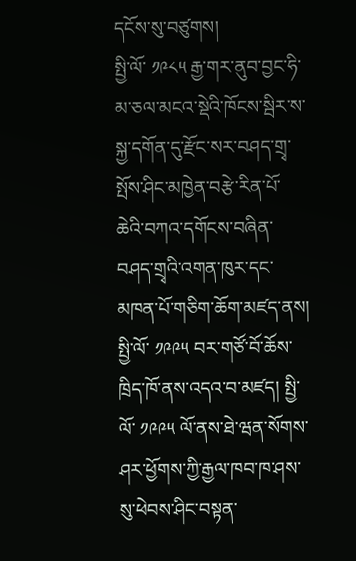དངོས་སུ་བཙུགས།
སྤྱི་ལོ་ ༡༩༨༥ རྒྱ་གར་ནུབ་བྱང་ཧི་མ་ཅལ་མངའ་སྡེའི་ཁོངས་སྦིར་ས་སྐྱ་དགོན་དུ་རྫོང་སར་བཤད་གྲྭ་སྤོས་ཤིང་མཁྱེན་བརྩེ་རིན་པོ་ཆེའི་བཀའ་དགོངས་བཞིན་བཤད་གྲྭའི་འགན་ཁུར་དང་མཁན་པོ་གཅིག་ཆོག་མཛད་ནས། སྤྱི་ལོ་ ༡༩༩༥ བར་གཙོ་བོ་ཆོས་ཁྲིད་ཁོ་ནས་འདའ་བ་མཛད། སྤྱི་ལོ་ ༡༩༩༥ ལོ་ནས་ཐེ་ཝན་སོགས་ཤར་ཕྱོགས་ཀྱི་རྒྱལ་ཁབ་ཁ་ཤས་སུ་ཕེབས་ཤིང་བསྟན་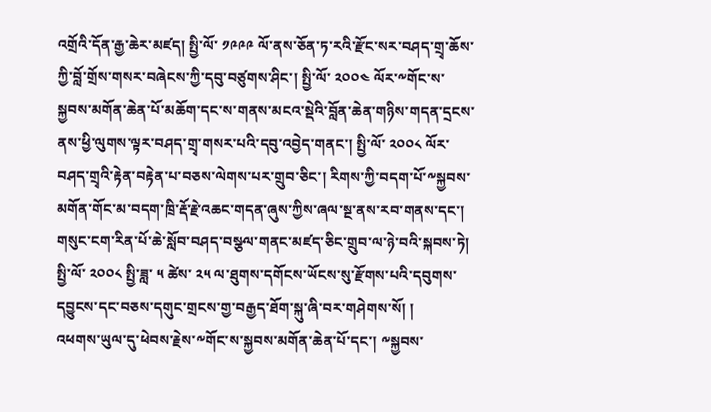འགྲོའི་དོན་རྒྱ་ཆེར་མཛད། སྤྱི་ལོ་ ༡༩༩༩ ལོ་ནས་ཅོན་ཏ་རའི་རྫོང་སར་བཤད་གྲྭ་ཆོས་ཀྱི་བློ་གྲོས་གསར་བཞེངས་ཀྱི་དབུ་བཙུགས་ཤིང་། སྤྱི་ལོ་ ༢༠༠༤ ལོར་༸གོང་ས་སྐྱབས་མགོན་ཆེན་པོ་མཆོག་དང་ས་གནས་མངའ་སྡེའི་བློན་ཆེན་གཉིས་གདན་དྲངས་ནས་ཕྱི་ལུགས་ལྟར་བཤད་གྲྭ་གསར་པའི་དབུ་འབྱེད་གནང་། སྤྱི་ལོ་ ༢༠༠༨ ལོར་བཤད་གྲྭའི་རྟེན་བརྟེན་པ་བཅས་ལེགས་པར་གྲུབ་ཅིང་། རིགས་ཀྱི་བདག་པོ་༸སྐྱབས་མགོན་གོང་མ་བདག་ཁྲི་རྡོ་རྗེ་འཆང་གདན་ཞུས་ཀྱིས་ཞལ་སྔ་ནས་རབ་གནས་དང་། གསུང་ངག་རིན་པོ་ཆེ་སློབ་བཤད་བསྩལ་གནང་མཛད་ཅིང་གྲུབ་ལ་ཉེ་བའི་སྐབས་ཏེ། སྤྱི་ལོ་ ༢༠༠༨ སྤྱི་ཟླ་ ༥ ཚེས་ ༢༥ ལ་ཐུགས་དགོངས་ཡོངས་སུ་རྫོགས་པའི་དབུགས་དབྱུངས་དང་བཅས་དགུང་གྲངས་གྱ་བརྒྱད་ཐོག་སྐུ་ཞི་བར་གཤེགས་སོ། །
འཕགས་ཡུལ་དུ་ཕེབས་རྗེས་༸གོང་ས་སྐྱབས་མགོན་ཆེན་པོ་དང་། ༸སྐྱབས་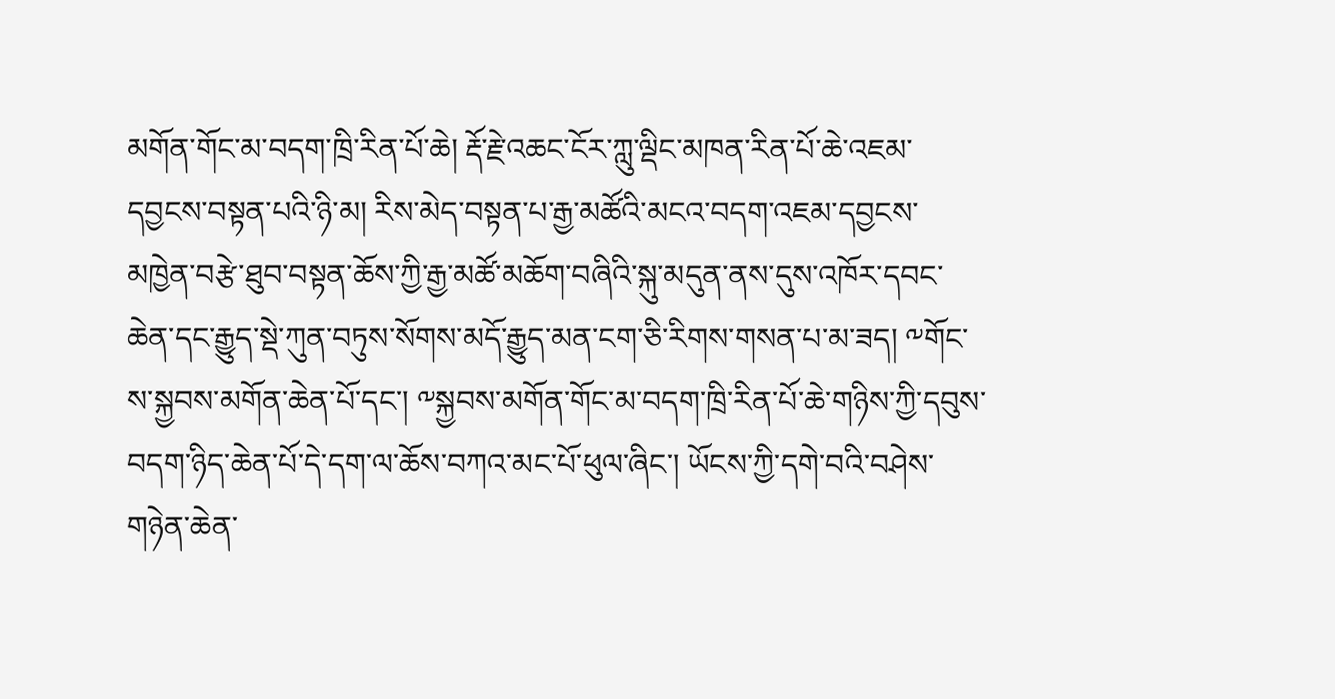མགོན་གོང་མ་བདག་ཁྲི་རིན་པོ་ཆེ། རྡོ་རྗེ་འཆང་ངོར་ཀླུ་ལྡིང་མཁན་རིན་པོ་ཆེ་འཇམ་དབྱངས་བསྟན་པའི་ཉི་མ། རིས་མེད་བསྟན་པ་རྒྱ་མཚོའི་མངའ་བདག་འཇམ་དབྱངས་མཁྱེན་བརྩེ་ཐུབ་བསྟན་ཆོས་ཀྱི་རྒྱ་མཚོ་མཆོག་བཞིའི་སྐུ་མདུན་ནས་དུས་འཁོར་དབང་ཆེན་དང་རྒྱུད་སྡེ་ཀུན་བཏུས་སོགས་མདོ་རྒྱུད་མན་ངག་ཅི་རིགས་གསན་པ་མ་ཟད། ༸གོང་ས་སྐྱབས་མགོན་ཆེན་པོ་དང་། ༸སྐྱབས་མགོན་གོང་མ་བདག་ཁྲི་རིན་པོ་ཆེ་གཉིས་ཀྱི་དབུས་བདག་ཉིད་ཆེན་པོ་དེ་དག་ལ་ཆོས་བཀའ་མང་པོ་ཕུལ་ཞིང་། ཡོངས་ཀྱི་དགེ་བའི་བཤེས་གཉེན་ཆེན་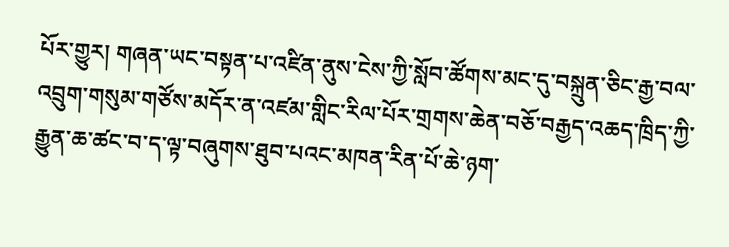པོར་གྱུར། གཞན་ཡང་བསྟན་པ་འཛིན་ནུས་ངེས་ཀྱི་སློབ་ཚོགས་མང་དུ་བསྐྲུན་ཅིང་རྒྱ་བལ་འབྲུག་གསུམ་གཙོས་མདོར་ན་འཛམ་གླིང་རིལ་པོར་གྲགས་ཆེན་བཅོ་བརྒྱད་འཆད་ཁྲིད་ཀྱི་རྒྱུན་ཆ་ཚང་བ་ད་ལྟ་བཞུགས་ཐུབ་པའང་མཁན་རིན་པོ་ཆེ་ཉག་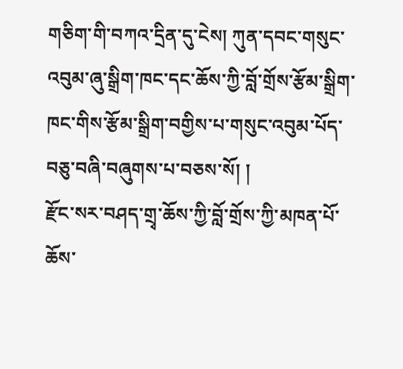གཅིག་གི་བཀའ་དྲིན་དུ་ངེས། ཀུན་དབང་གསུང་འབུམ་ཞུ་སྒྲིག་ཁང་དང་ཆོས་ཀྱི་བློ་གྲོས་རྩོམ་སྒྲིག་ཁང་གིས་རྩོམ་སྒྲིག་བགྱིས་པ་གསུང་འབུམ་པོད་བཅུ་བཞི་བཞུགས་པ་བཅས་སོ། །
རྫོང་སར་བཤད་གྲྭ་ཆོས་ཀྱི་བློ་གྲོས་ཀྱི་མཁན་པོ་ཆོས་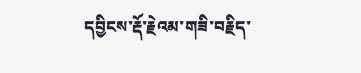དབྱིངས་རྡོ་རྗེའམ་གཟི་བརྗིད་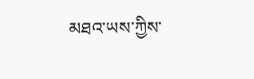མཐའ་ཡས་ཀྱིས་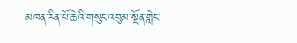མཁན་རིན་པོ་ཆེའི་གསུང་འབུམ་སྔོན་གླེང་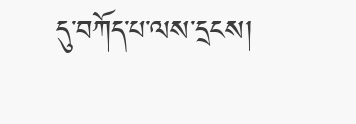དུ་བཀོད་པ་ལས་དྲངས།